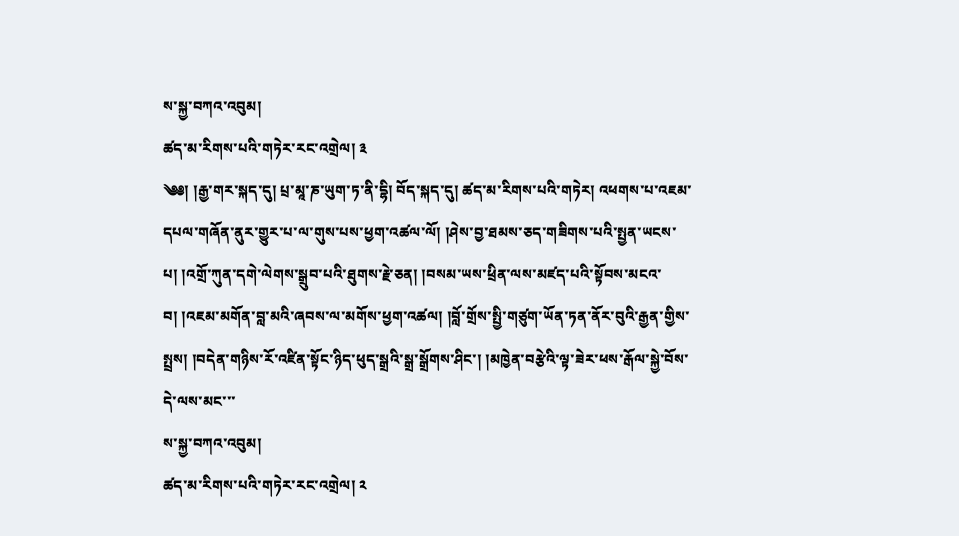ས་སྐྱ་བཀའ་འབུམ།
ཚད་མ་རིགས་པའི་གཏེར་རང་འགྲེལ། ༣
༄༅། །རྒྱ་གར་སྐད་དུ། པྲ་མཱ་ཎ་ཡུག་ཏ་ནི་དྷི། བོད་སྐད་དུ། ཚད་མ་རིགས་པའི་གཏེར། འཕགས་པ་འཇམ་དཔལ་གཞོན་ནུར་གྱུར་པ་ལ་གུས་པས་ཕྱག་འཚལ་ལོ། །ཤེས་བྱ་ཐམས་ཅད་གཟིགས་པའི་སྤྱན་ཡངས་པ། །འགྲོ་ཀུན་དགེ་ལེགས་སྒྲུབ་པའི་ཐུགས་རྗེ་ཅན། །བསམ་ཡས་ཕྲིན་ལས་མཛད་པའི་སྟོབས་མངའ་བ། །འཇམ་མགོན་བླ་མའི་ཞབས་ལ་མགོས་ཕྱག་འཚལ། །བློ་གྲོས་སྤྱི་གཙུག་ཡོན་ཏན་ནོར་བུའི་རྒྱན་གྱིས་སྤྲས། །བདེན་གཉིས་རོ་འཛིན་སྟོང་ཉིད་ཕུད་སྒྲའི་སྒྲ་སྒྲོགས་ཤིང་། །མཁྱེན་བརྩེའི་ལྟ་ཟེར་ཕས་རྒོལ་སྐྱེ་བོས་ དེ་ལས་མང་་་
ས་སྐྱ་བཀའ་འབུམ།
ཚད་མ་རིགས་པའི་གཏེར་རང་འགྲེལ། ༢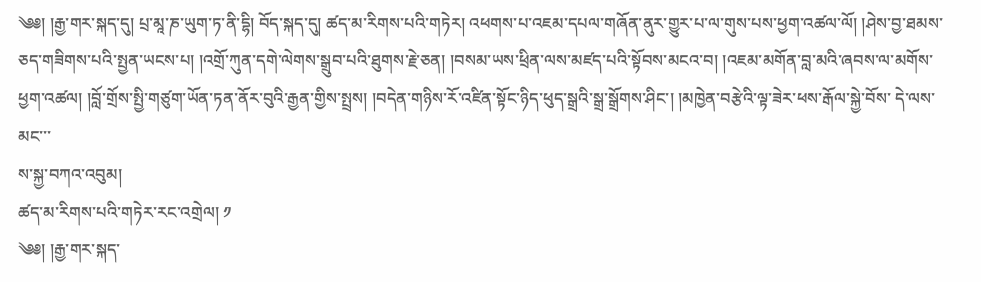༄༅། །རྒྱ་གར་སྐད་དུ། པྲ་མཱ་ཎ་ཡུག་ཏ་ནི་དྷི། བོད་སྐད་དུ། ཚད་མ་རིགས་པའི་གཏེར། འཕགས་པ་འཇམ་དཔལ་གཞོན་ནུར་གྱུར་པ་ལ་གུས་པས་ཕྱག་འཚལ་ལོ། །ཤེས་བྱ་ཐམས་ཅད་གཟིགས་པའི་སྤྱན་ཡངས་པ། །འགྲོ་ཀུན་དགེ་ལེགས་སྒྲུབ་པའི་ཐུགས་རྗེ་ཅན། །བསམ་ཡས་ཕྲིན་ལས་མཛད་པའི་སྟོབས་མངའ་བ། །འཇམ་མགོན་བླ་མའི་ཞབས་ལ་མགོས་ཕྱག་འཚལ། །བློ་གྲོས་སྤྱི་གཙུག་ཡོན་ཏན་ནོར་བུའི་རྒྱན་གྱིས་སྤྲས། །བདེན་གཉིས་རོ་འཛིན་སྟོང་ཉིད་ཕུད་སྒྲའི་སྒྲ་སྒྲོགས་ཤིང་། །མཁྱེན་བརྩེའི་ལྟ་ཟེར་ཕས་རྒོལ་སྐྱེ་བོས་ དེ་ལས་མང་་་
ས་སྐྱ་བཀའ་འབུམ།
ཚད་མ་རིགས་པའི་གཏེར་རང་འགྲེལ། ༡
༄༅། །རྒྱ་གར་སྐད་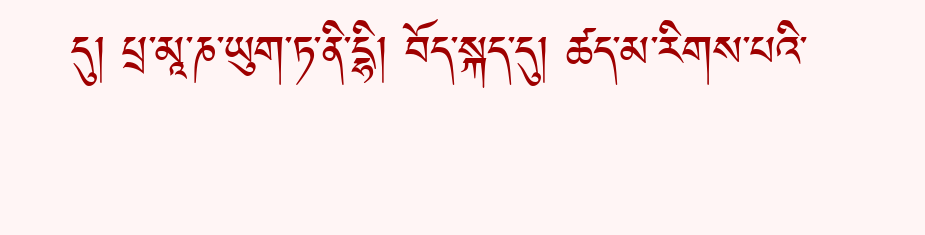དུ། པྲ་མཱ་ཎ་ཡུག་ཏ་ནི་དྷི། བོད་སྐད་དུ། ཚད་མ་རིགས་པའི་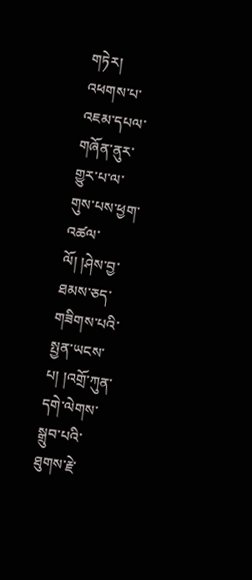གཏེར། འཕགས་པ་འཇམ་དཔལ་གཞོན་ནུར་གྱུར་པ་ལ་གུས་པས་ཕྱག་འཚལ་ལོ། །ཤེས་བྱ་ཐམས་ཅད་གཟིགས་པའི་སྤྱན་ཡངས་པ། །འགྲོ་ཀུན་དགེ་ལེགས་སྒྲུབ་པའི་ཐུགས་རྗེ་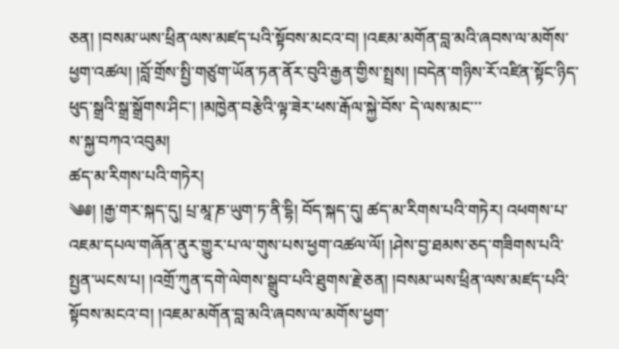ཅན། །བསམ་ཡས་ཕྲིན་ལས་མཛད་པའི་སྟོབས་མངའ་བ། །འཇམ་མགོན་བླ་མའི་ཞབས་ལ་མགོས་ཕྱག་འཚལ། །བློ་གྲོས་སྤྱི་གཙུག་ཡོན་ཏན་ནོར་བུའི་རྒྱན་གྱིས་སྤྲས། །བདེན་གཉིས་རོ་འཛིན་སྟོང་ཉིད་ཕུད་སྒྲའི་སྒྲ་སྒྲོགས་ཤིང་། །མཁྱེན་བརྩེའི་ལྟ་ཟེར་ཕས་རྒོལ་སྐྱེ་བོས་ དེ་ལས་མང་་་
ས་སྐྱ་བཀའ་འབུམ།
ཚད་མ་རིགས་པའི་གཏེར།
༄༅། །རྒྱ་གར་སྐད་དུ། པྲ་མཱ་ཎ་ཡུག་ཏ་ནི་དྷི། བོད་སྐད་དུ། ཚད་མ་རིགས་པའི་གཏེར། འཕགས་པ་འཇམ་དཔལ་གཞོན་ནུར་གྱུར་པ་ལ་གུས་པས་ཕྱག་འཚལ་ལོ། །ཤེས་བྱ་ཐམས་ཅད་གཟིགས་པའི་སྤྱན་ཡངས་པ། །འགྲོ་ཀུན་དགེ་ལེགས་སྒྲུབ་པའི་ཐུགས་རྗེ་ཅན། །བསམ་ཡས་ཕྲིན་ལས་མཛད་པའི་སྟོབས་མངའ་བ། །འཇམ་མགོན་བླ་མའི་ཞབས་ལ་མགོས་ཕྱག་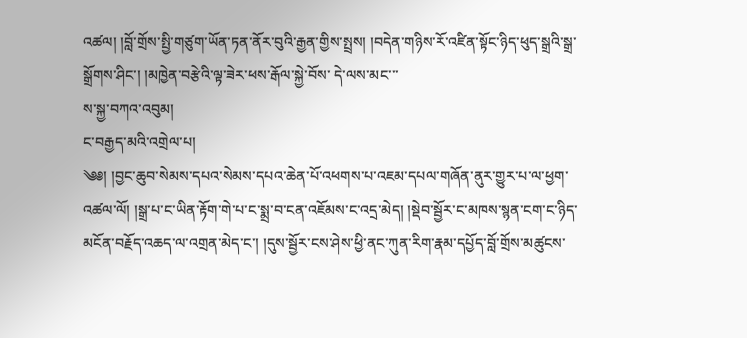འཚལ། །བློ་གྲོས་སྤྱི་གཙུག་ཡོན་ཏན་ནོར་བུའི་རྒྱན་གྱིས་སྤྲས། །བདེན་གཉིས་རོ་འཛིན་སྟོང་ཉིད་ཕུད་སྒྲའི་སྒྲ་སྒྲོགས་ཤིང་། །མཁྱེན་བརྩེའི་ལྟ་ཟེར་ཕས་རྒོལ་སྐྱེ་བོས་ དེ་ལས་མང་་་
ས་སྐྱ་བཀའ་འབུམ།
ང་བརྒྱད་མའི་འགྲེལ་པ།
༄༅། །བྱང་ཆུབ་སེམས་དཔའ་སེམས་དཔའ་ཆེན་པོ་འཕགས་པ་འཇམ་དཔལ་གཞོན་ནུར་གྱུར་པ་ལ་ཕྱག་འཚལ་ལོ། །སྒྲ་པ་ང་ཡིན་རྟོག་གེ་པ་ང་སྨྲ་བ་ངན་འཇོམས་ང་འདྲ་མེད། །སྡེབ་སྦྱོར་ང་མཁས་སྙན་ངག་ང་ཉིད་མངོན་བརྗོད་འཆད་ལ་འགྲན་མེད་ང་། །དུས་སྦྱོར་ངས་ཤེས་ཕྱི་ནང་ཀུན་རིག་རྣམ་དཔྱོད་བློ་གྲོས་མཚུངས་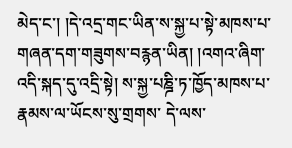མེད་ང་། །དེ་འདྲ་གང་ཡིན་ས་སྐྱ་པ་སྟེ་མཁས་པ་གཞན་དག་གཟུགས་བརྙན་ཡིན། །འགའ་ཞིག་འདི་སྐད་དུ་འདྲི་སྟེ། ས་སྐྱ་པཎྜི་ཏ་ཁྱོད་མཁས་པ་རྣམས་ལ་ཡོངས་སུ་གྲགས་ དེ་ལས་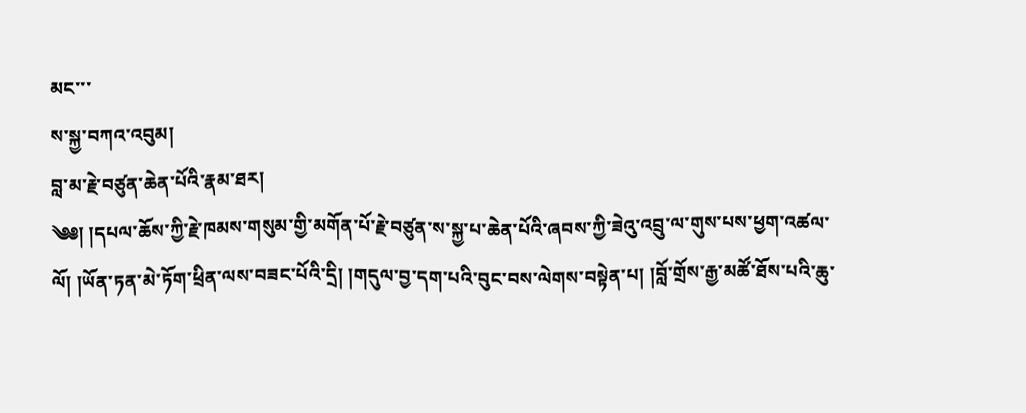མང་་་
ས་སྐྱ་བཀའ་འབུམ།
བླ་མ་རྗེ་བཙུན་ཆེན་པོའི་རྣམ་ཐར།
༄༅། །དཔལ་ཆོས་ཀྱི་རྗེ་ཁམས་གསུམ་གྱི་མགོན་པོ་རྗེ་བཙུན་ས་སྐྱ་པ་ཆེན་པོའི་ཞབས་ཀྱི་ཟེའུ་འབྲུ་ལ་གུས་པས་ཕྱག་འཚལ་ལོ། །ཡོན་ཏན་མེ་ཏོག་ཕྲིན་ལས་བཟང་པོའི་དྲི། །གདུལ་བྱ་དག་པའི་བུང་བས་ལེགས་བསྟེན་པ། །བློ་གྲོས་རྒྱ་མཚོ་ཐོས་པའི་ཆུ་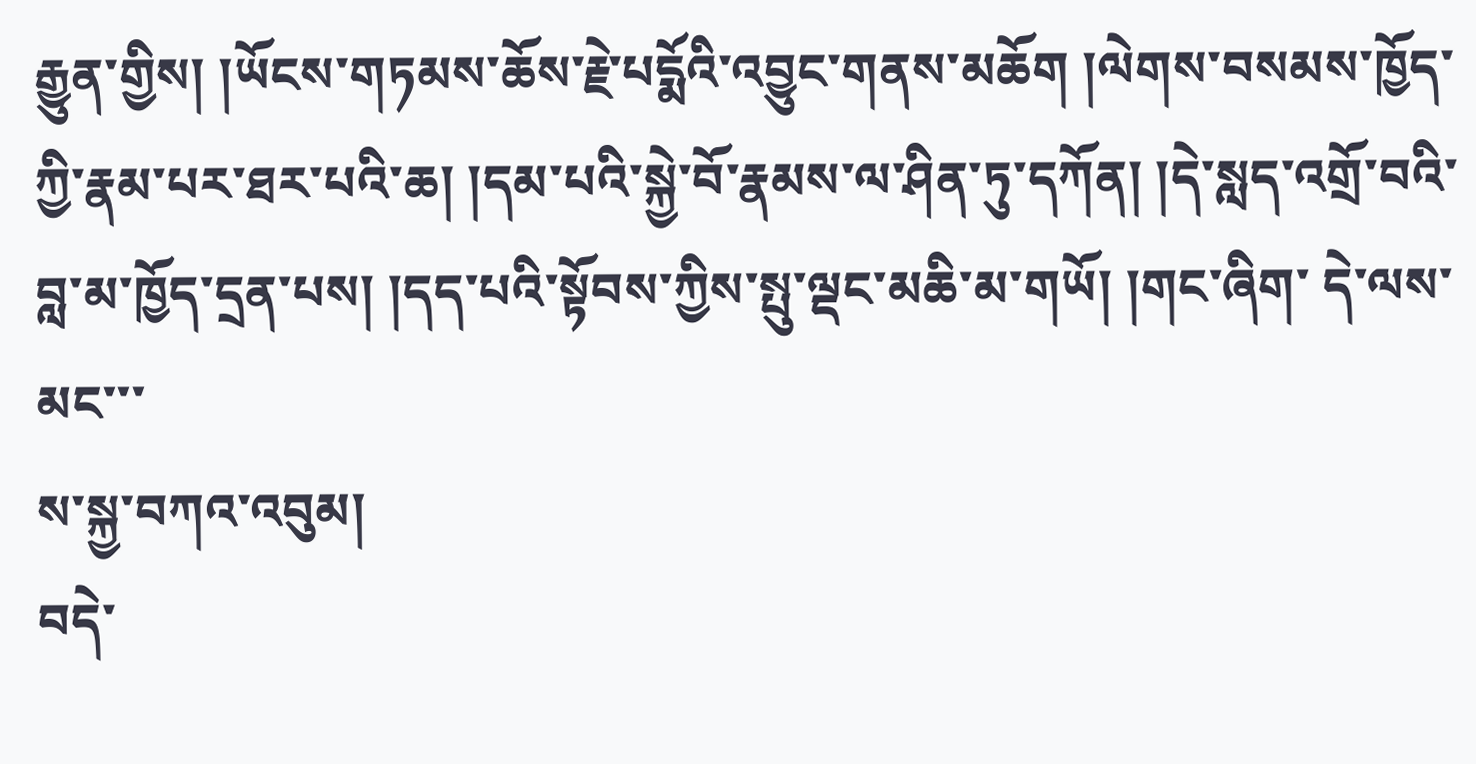རྒྱུན་གྱིས། །ཡོངས་གཏམས་ཆོས་རྗེ་པདྨོའི་འབྱུང་གནས་མཆོག །ལེགས་བསམས་ཁྱོད་ཀྱི་རྣམ་པར་ཐར་པའི་ཆ། །དམ་པའི་སྐྱེ་བོ་རྣམས་ལ་ཤིན་ཏུ་དཀོན། །དེ་སླད་འགྲོ་བའི་བླ་མ་ཁྱོད་དྲན་པས། །དད་པའི་སྟོབས་ཀྱིས་སྤུ་ལྡང་མཆི་མ་གཡོ། །གང་ཞིག་ དེ་ལས་མང་་་
ས་སྐྱ་བཀའ་འབུམ།
བདེ་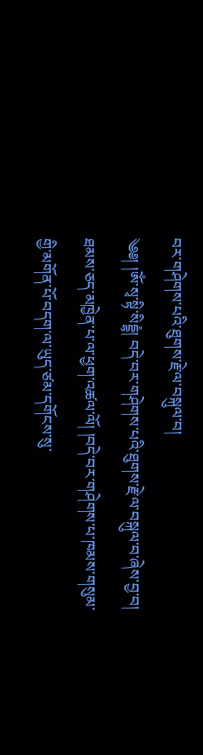བར་གཤེགས་པའི་ཐུགས་རྗེ་ལ་བསྐུལ་བ།
༄༅། །ཨོཾ་སྭ་སྟི་སིདྡྷཾ། བདེ་བར་གཤེགས་པའི་ཐུགས་རྗེ་ལ་བསྐུལ་བ་ཞེས་བྱ་བ། ཐམས་ཅད་མཁྱེན་པ་ལ་ཕྱག་འཚལ་ལོ། །བདེ་བར་གཤེགས་པ་ཁམས་གསུམ་གྱི་མགོན་པོ་བདག་ལ་ཡུད་ཙམ་དགོངས་སུ་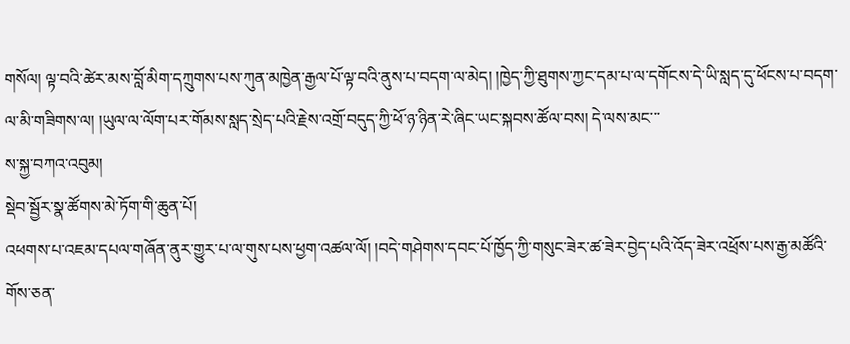གསོལ། ལྟ་བའི་ཚེར་མས་བློ་མིག་དཀྲུགས་པས་ཀུན་མཁྱེན་རྒྱལ་པོ་ལྟ་བའི་ནུས་པ་བདག་ལ་མེད། །ཁྱེད་ཀྱི་ཐུགས་ཀྱང་དམ་པ་ལ་དགོངས་དེ་ཡི་སླད་དུ་ཕོངས་པ་བདག་ལ་མི་གཟིགས་ལ། །ཡུལ་ལ་ལོག་པར་གོམས་སླད་སྲེད་པའི་རྗེས་འགྲོ་བདུད་ཀྱི་ཕོ་ཉ་ཉིན་རེ་ཞིང་ཡང་སྐབས་ཚོལ་བས། དེ་ལས་མང་་་
ས་སྐྱ་བཀའ་འབུམ།
སྡེབ་སྦྱོར་སྣ་ཚོགས་མེ་ཏོག་གི་ཆུན་པོ།
འཕགས་པ་འཇམ་དཔལ་གཞོན་ནུར་གྱུར་པ་ལ་གུས་པས་ཕྱག་འཚལ་ལོ། །བདེ་གཤེགས་དབང་པོ་ཁྱོད་ཀྱི་གསུང་ཟེར་ཚ་ཟེར་བྱེད་པའི་འོད་ཟེར་འཕྲོས་པས་རྒྱ་མཚོའི་གོས་ཅན་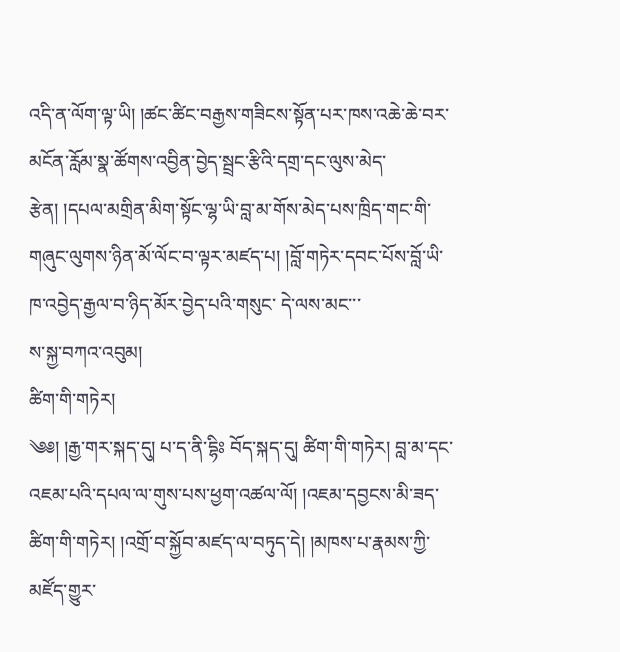འདི་ན་ལོག་ལྟ་ཡི། །ཚང་ཚིང་བརྒྱས་གཟིངས་སྟོན་པར་ཁས་འཆེ་ཆེ་བར་མངོན་རློམ་སྣ་ཚོགས་འབྱིན་བྱེད་སྦྲང་རྩིའི་དགྲ་དང་ལུས་མེད་རྩེན། །དཔལ་མགྲིན་མིག་སྟོང་ལྷ་ཡི་བླ་མ་གོས་མེད་པས་ཁྲིད་གང་གི་གཞུང་ལུགས་ཉིན་མོ་ལོང་བ་ལྟར་མཛད་པ། །བློ་གཏེར་དབང་པོས་བློ་ཡི་ཁ་འབྱེད་རྒྱལ་བ་ཉིད་མོར་བྱེད་པའི་གསུང་ དེ་ལས་མང་་་
ས་སྐྱ་བཀའ་འབུམ།
ཚིག་གི་གཏེར།
༄༅། །རྒྱ་གར་སྐད་དུ། པ་ད་ནི་དྷིཿ བོད་སྐད་དུ། ཚིག་གི་གཏེར། བླ་མ་དང་འཇམ་པའི་དཔལ་ལ་གུས་པས་ཕྱག་འཚལ་ལོ། །འཇམ་དབྱངས་མི་ཟད་ཚིག་གི་གཏེར། །འགྲོ་བ་སྐྱོབ་མཛད་ལ་བཏུད་དེ། །མཁས་པ་རྣམས་ཀྱི་མཛོད་གྱུར་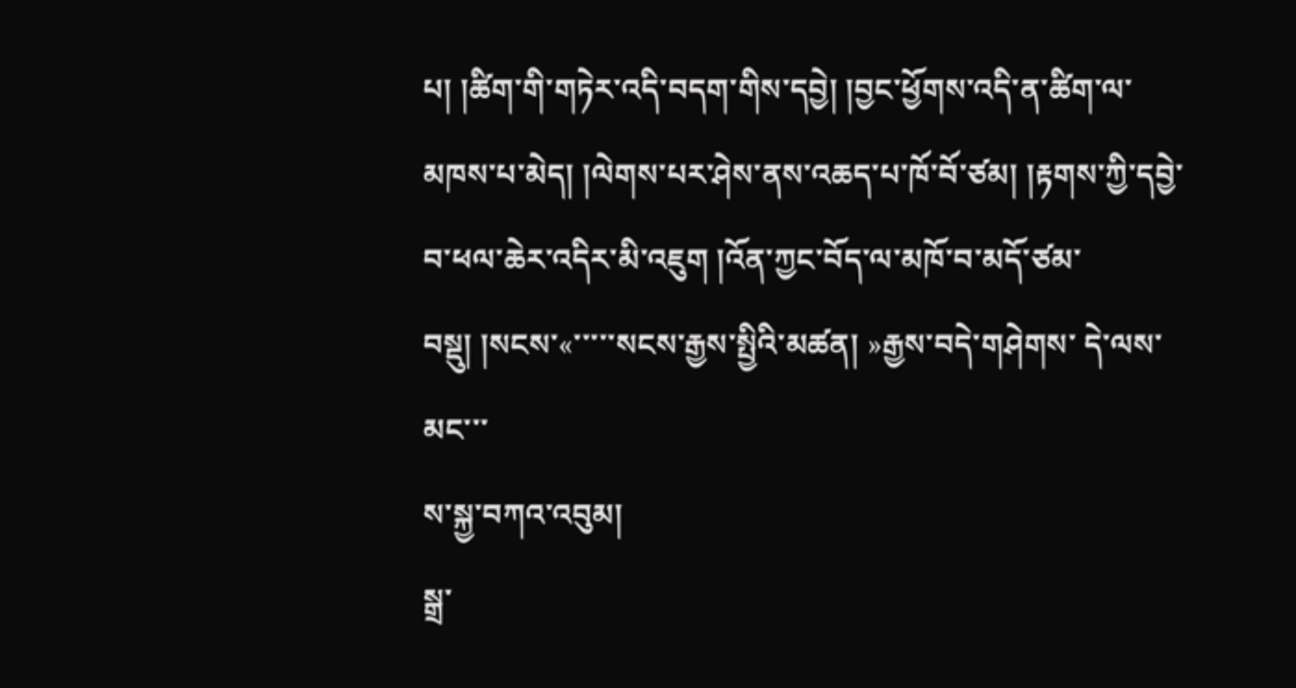པ། །ཚིག་གི་གཏེར་འདི་བདག་གིས་དབྱེ། །བྱང་ཕྱོགས་འདི་ན་ཚིག་ལ་མཁས་པ་མེད། །ལེགས་པར་ཤེས་ནས་འཆད་པ་ཁོ་བོ་ཙམ། །རྟགས་ཀྱི་དབྱེ་བ་ཕལ་ཆེར་འདིར་མི་འཇུག །འོན་ཀྱང་བོད་ལ་མཁོ་བ་མདོ་ཙམ་བསྡུ། །སངས་«་་་་་སངས་རྒྱས་སྤྱིའི་མཚན། »རྒྱས་བདེ་གཤེགས་ དེ་ལས་མང་་་
ས་སྐྱ་བཀའ་འབུམ།
སྒྲ་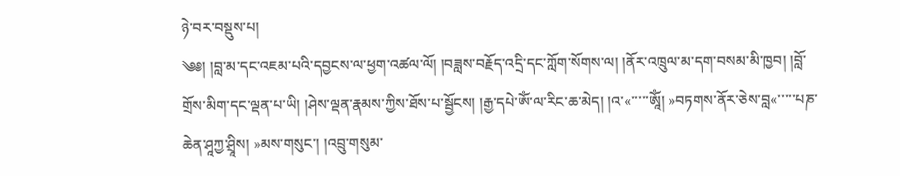ཉེ་བར་བསྡུས་པ།
༄༅། །བླ་མ་དང་འཇམ་པའི་དབྱངས་ལ་ཕྱག་འཚལ་ལོ། །བཟླས་བརྗོད་འདྲི་དང་ཀློག་སོགས་ལ། །ནོར་འཁྲུལ་མ་དག་བསམ་མི་ཁྱབ། །བློ་གྲོས་མིག་དང་ལྡན་པ་ཡི། །ཤེས་ལྡན་རྣམས་ཀྱིས་ཐོས་པ་སྦྱོངས། །རྒྱ་དཔེ་ཨོཾ་ལ་རིང་ཆ་མེད། །འ་«་་་་་ཨཱོཾ། »བཏགས་ནོར་ཅེས་བླ«་་་་་པཎ་ཆེན་ཤཱཀྱ་ཤྲཱིས། »མས་གསུང་། །འབྲུ་གསུམ་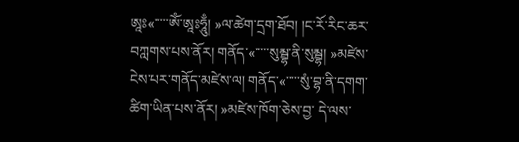ཨཱཿ«་་་་་ཨོཾ་ཨཱཿཧཱུྃ། »ལ་ཚེག་དྲག་ཐོབ། །ང་རོ་རིང་ཆར་བཀླགས་པས་ནོར། གནོད་«་་་་་སུམྦྷ་ནི་སུམྦྷ། »མཛེས་ངེས་པར་གནོད་མཛེས་ལ། གནོད་«་་་་་སུཾ་བྷ་ནི་དགག་ཚིག་ཡིན་པས་ནོར། »མཛེས་ཁོག་ཅེས་བྱ་ དེ་ལས་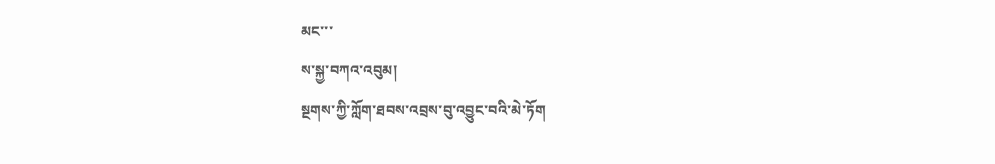མང་་་
ས་སྐྱ་བཀའ་འབུམ།
སྔགས་ཀྱི་ཀློག་ཐབས་འབྲས་བུ་འབྱུང་བའི་མེ་ཏོག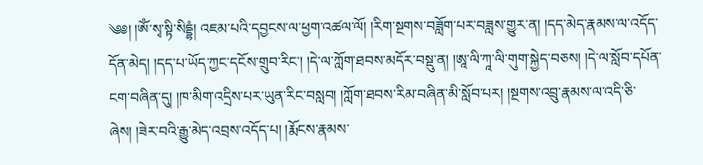༄༅། །ཨོཾ་སྭ་སྟི་སིདྡྷཾ། འཇམ་པའི་དབྱངས་ལ་ཕྱག་འཚལ་ལོ། །རིག་སྔགས་བཟློག་པར་བཟླས་གྱུར་ན། །དད་མེད་རྣམས་ལ་འདོད་དོན་མེད། །དད་པ་ཡོད་ཀྱང་དངོས་གྲུབ་རིང་། །དེ་ལ་ཀློག་ཐབས་མདོར་བསྡུ་ན། །ཨཱ་ལི་ཀཱ་ལི་གུག་སྐྱེད་བཅས། །དེ་ལ་སློབ་དཔོན་ངག་བཞིན་དུ། །ཁ་མིག་འདྲིས་པར་ཡུན་རིང་བསླབ། །ཀློག་ཐབས་རིམ་བཞིན་མི་སློབ་པར། །སྔགས་འབྲུ་རྣམས་ལ་འདི་ཅི་ཞེས། །ཟེར་བའི་རྒྱུ་མེད་འབྲས་འདོད་པ། །རྨོངས་རྣམས་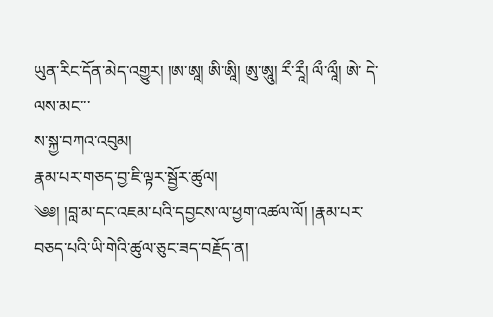ཡུན་རིང་དོན་མེད་འགྱུར། །ཨ་ཨཱ། ཨི་ཨཱི། ཨུ་ཨཱུ། རྀ་རཱྀ། ལྀ་ལཱྀ། ཨེ་ དེ་ལས་མང་་་
ས་སྐྱ་བཀའ་འབུམ།
རྣམ་པར་གཅད་བྱ་ཇི་ལྟར་སྦྱོར་ཚུལ།
༄༅། །བླ་མ་དང་འཇམ་པའི་དབྱངས་ལ་ཕྱག་འཚལ་ལོ། །རྣམ་པར་བཅད་པའི་ཡི་གེའི་ཚུལ་ཅུང་ཟད་བརྗོད་ན།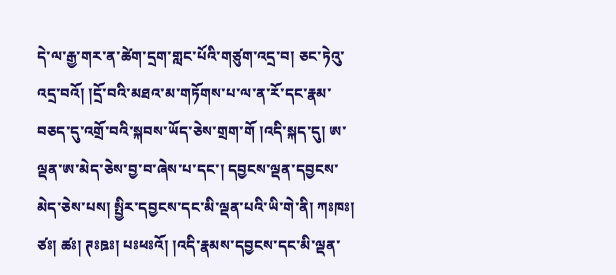དེ་ལ་རྒྱ་གར་ན་ཚེག་དྲག་གླང་པོའི་གཙུག་འདྲ་བ། ཅང་ཏེའུ་འདྲ་བའོ། །དྲོ་བའི་མཐའ་མ་གཏོགས་པ་ལ་ན་རོ་དང་རྣམ་བཅད་དུ་འགྲོ་བའི་སྐབས་ཡོད་ཅེས་གྲག་གོ །འདི་སྐད་དུ། ཨ་ལྡན་ཨ་མེད་ཅེས་བྱ་བ་ཞེས་པ་དང་། དབྱངས་ལྡན་དབྱངས་མེད་ཅེས་པས། སྤྱིར་དབྱངས་དང་མི་ལྡན་པའི་ཡི་གེ་ནི། ཀཿཁཿ། ཙཿ། ཚཿ། ཊཿཋཿ། པཿཕཿའོ། །འདི་རྣམས་དབྱངས་དང་མི་ལྡན་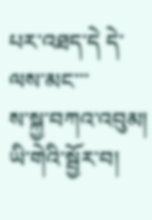པར་འཐད་དེ དེ་ལས་མང་་་
ས་སྐྱ་བཀའ་འབུམ།
ཡི་གེའི་སྦྱོར་བ།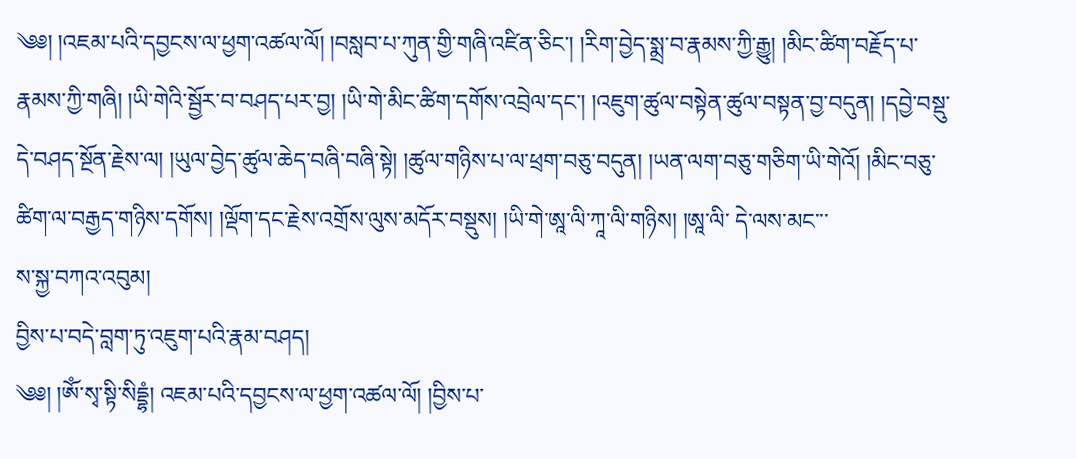༄༅། །འཇམ་པའི་དབྱངས་ལ་ཕྱག་འཚལ་ལོ། །བསླབ་པ་ཀུན་གྱི་གཞི་འཛིན་ཅིང་། །རིག་བྱེད་སྨྲ་བ་རྣམས་ཀྱི་རྒྱུ། །མིང་ཚིག་བརྗོད་པ་རྣམས་ཀྱི་གཞི། །ཡི་གེའི་སྦྱོར་བ་བཤད་པར་བྱ། །ཡི་གེ་མིང་ཚིག་དགོས་འབྲེལ་དང་། །འཇུག་ཚུལ་བསྟེན་ཚུལ་བསྟན་བྱ་བདུན། །དབྱེ་བསྡུ་དེ་བཤད་སྔོན་རྗེས་ལ། །ཡུལ་བྱེད་ཚུལ་ཆེད་བཞི་བཞི་སྟེ། །ཚུལ་གཉིས་པ་ལ་ཕྲག་བཅུ་བདུན། །ཡན་ལག་བཅུ་གཅིག་ཡི་གེའོ། །མིང་བཅུ་ཚིག་ལ་བརྒྱད་གཉིས་དགོས། །ལྡོག་དང་རྗེས་འགྲོས་ལུས་མདོར་བསྡུས། །ཡི་གེ་ཨཱ་ལི་ཀཱ་ལི་གཉིས། །ཨཱ་ལི་ དེ་ལས་མང་་་
ས་སྐྱ་བཀའ་འབུམ།
བྱིས་པ་བདེ་བླག་ཏུ་འཇུག་པའི་རྣམ་བཤད།
༄༅། །ཨོཾ་སྭ་སྟི་སིདྡྷཾ། འཇམ་པའི་དབྱངས་ལ་ཕྱག་འཚལ་ལོ། །བྱིས་པ་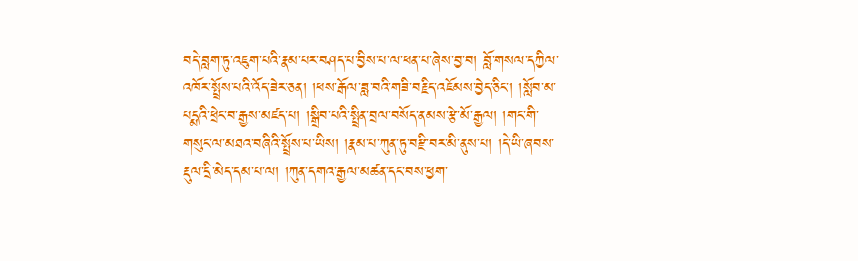བདེ་བླག་ཏུ་འཇུག་པའི་རྣམ་པར་བཤད་པ་བྱིས་པ་ལ་ཕན་པ་ཞེས་བྱ་བ། བློ་གསལ་དཀྱིལ་འཁོར་སྤྲོས་པའི་འོད་ཟེར་ཅན། །ཕས་རྒོལ་ཟླ་བའི་གཟི་བརྗིད་འཇོམས་བྱེད་ཅིང་། །སློབ་མ་པདྨའི་ཕྲེང་བ་རྒྱས་མཛད་པ། །སྒྲིབ་པའི་སྤྲིན་བྲལ་བསོད་ནམས་རྩེ་མོ་རྒྱལ། །གང་གི་གསུང་ལ་མཐའ་བཞིའི་སྤྲོས་པ་ཡིས། །རྣམ་པ་ཀུན་ཏུ་བརྫི་བར་མི་ནུས་པ། །དེ་ཡི་ཞབས་རྡུལ་དྲི་མེད་དམ་པ་ལ། །ཀུན་དགའ་རྒྱལ་མཚན་དང་བས་ཕྱག་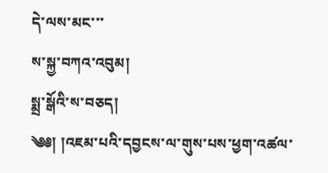དེ་ལས་མང་་་
ས་སྐྱ་བཀའ་འབུམ།
སྨྲ་སྒོའི་ས་བཅད།
༄༅། །འཇམ་པའི་དབྱངས་ལ་གུས་པས་ཕྱག་འཚལ་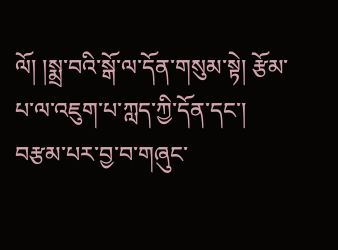ལོ། །སྨྲ་བའི་སྒོ་ལ་དོན་གསུམ་སྟེ། རྩོམ་པ་ལ་འཇུག་པ་ཀླད་ཀྱི་དོན་དང་། བརྩམ་པར་བྱ་བ་གཞུང་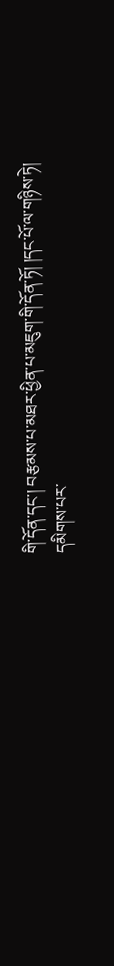གི་དོན་དང་། བརྩམས་པ་མཐར་ཕྱིན་པ་མཇུག་གི་དོན་ཏོ། །དང་པོ་ལ་གཉིས་ཏེ། དམིགས་པར་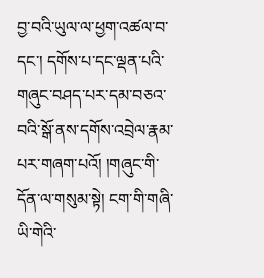བྱ་བའི་ཡུལ་ལ་ཕྱག་འཚལ་བ་དང་། དགོས་པ་དང་ལྡན་པའི་གཞུང་བཤད་པར་དམ་བཅའ་བའི་སྒོ་ནས་དགོས་འབྲེལ་རྣམ་པར་གཞག་པའོ། །གཞུང་གི་དོན་ལ་གསུམ་སྟེ། ངག་གི་གཞི་ཡི་གེའི་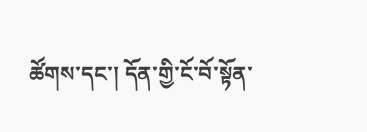ཚོགས་དང་། དོན་གྱི་ངོ་བོ་སྟོན་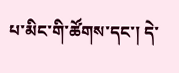པ་མིང་གི་ཚོགས་དང་། དེ་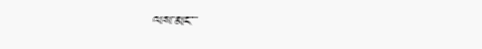ལས་མང་་་